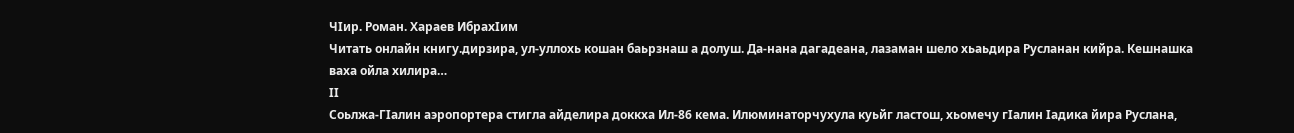ЧIир. Роман. Хараев ИбрахIим
Читать онлайн книгу.дирзира, ул-уллохь кошан баьрзнаш а долуш. Да-нана дагадеана, лазаман шело хьаьдира Русланан кийра. Кешнашка ваха ойла хилира…
II
Соьлжа-ГIалин аэропортера стигла айделира доккха Ил-86 кема. Илюминаторчухула куьйг ластош, хьомечу гIалин Iадика йира Руслана,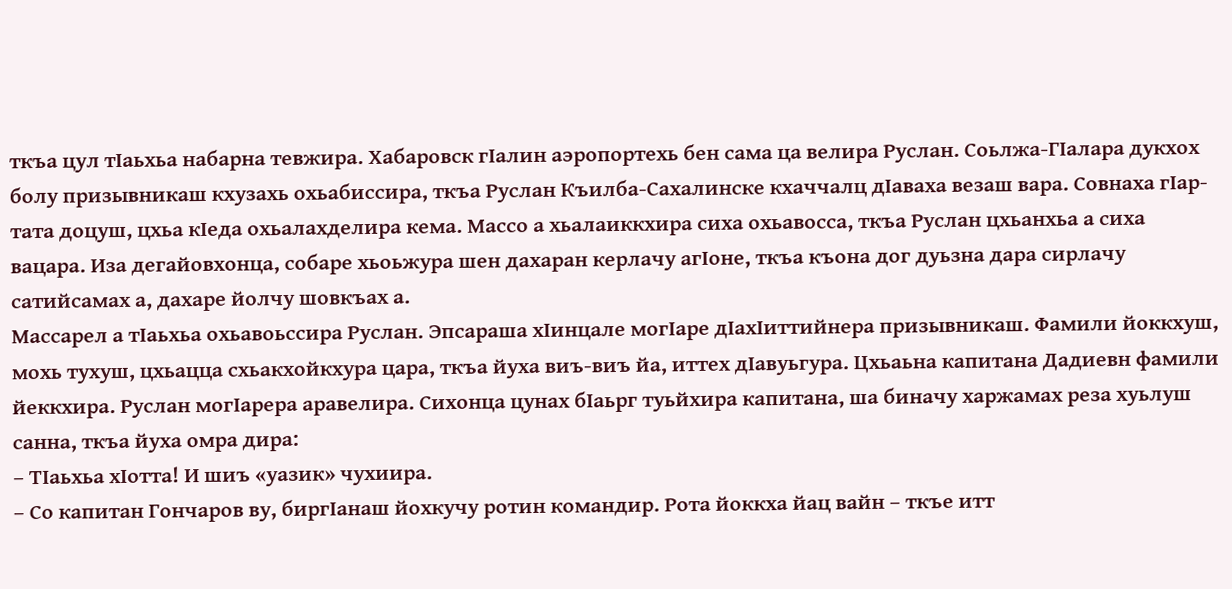ткъа цул тIаьхьа набарна тевжира. Хабаровск гIалин аэропортехь бен сама ца велира Руслан. Соьлжа-ГIалара дукхох болу призывникаш кхузахь охьабиссира, ткъа Руслан Къилба-Сахалинске кхаччалц дIаваха везаш вара. Совнаха гIар-тата доцуш, цхьа кIеда охьалахделира кема. Массо а хьалаиккхира сиха охьавосса, ткъа Руслан цхьанхьа а сиха вацара. Иза дегайовхонца, собаре хьоьжура шен дахаран керлачу агIоне, ткъа къона дог дуьзна дара сирлачу сатийсамах а, дахаре йолчу шовкъах а.
Массарел а тIаьхьа охьавоьссира Руслан. Эпсараша хIинцале могIаре дIахIиттийнера призывникаш. Фамили йоккхуш, мохь тухуш, цхьацца схьакхойкхура цара, ткъа йуха виъ-виъ йа, иттех дIавуьгура. Цхьаьна капитана Дадиевн фамили йеккхира. Руслан могIарера аравелира. Сихонца цунах бIаьрг туьйхира капитана, ша биначу харжамах реза хуьлуш санна, ткъа йуха омра дира:
– ТIаьхьа хIотта! И шиъ «уазик» чухиира.
– Со капитан Гончаров ву, биргIанаш йохкучу ротин командир. Рота йоккха йац вайн – ткъе итт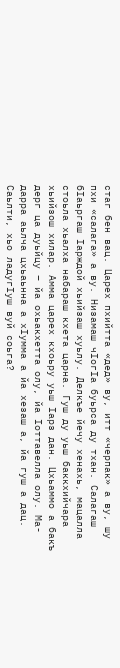стаг бен вац. Царех пхийтта «дед» ву, итт «черпак» а ву, шу пхи «салага» а ву. Низамаш чIогIа буьрса ду тхан. Салагаш бIаьргаш Iарждой хьийзаш хуьлу. Делкъе йечу хенахь, мацалла стоьла хьалха набараш кхета царна. Гуш ду уьш баккхийчара хьийзош хилар. Амма царех кхоьру уьш Iарз дан. Цхьаммо а бакъ дерг ца дуьйцу – йа охьакхетта олу, йа Iоттавелла олу. Ма-дарра аьлча цхьаьнна а хIумма а йа хезаш а, йа гуш а дац. Саьлти, хьо ладугIуш вуй соьга?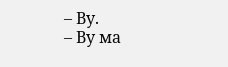– Ву.
– Ву ма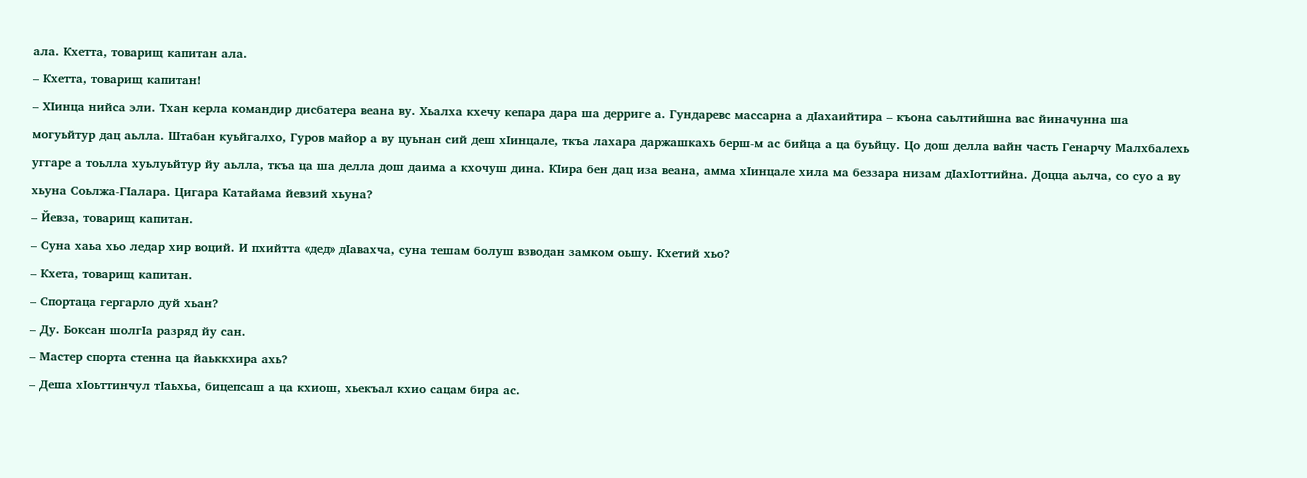ала. Кхетта, товарищ капитан ала.
– Кхетта, товарищ капитан!
– ХIинца нийса эли. Тхан керла командир дисбатера веана ву. Хьалха кхечу кепара дара ша дерриге а. Гундаревс массарна а дIахаийтира – къона саьлтийшна вас йиначунна ша могуьйтур дац аьлла. Штабан куьйгалхо, Гуров майор а ву цуьнан сий деш хIинцале, ткъа лахара даржашкахь берш-м ас бийца а ца буьйцу. Цо дош делла вайн часть Генарчу Малхбалехь уггаре а тоьлла хуьлуьйтур йу аьлла, ткъа ца ша делла дош даима а кхочуш дина. КIира бен дац иза веана, амма хIинцале хила ма беззара низам дIахIоттийна. Доцца аьлча, со суо а ву хьуна Соьлжа-ГIалара. Цигара Катайама йевзий хьуна?
– Йевза, товарищ капитан.
– Суна хаьа хьо ледар хир воций. И пхийтта «дед» дIавахча, суна тешам болуш взводан замком оьшу. Кхетий хьо?
– Кхета, товарищ капитан.
– Спортаца гергарло дуй хьан?
– Ду. Боксан шолгIа разряд йу сан.
– Мастер спорта стенна ца йаьккхира ахь?
– Деша хIоьттинчул тIаьхьа, бицепсаш а ца кхиош, хьекъал кхио сацам бира ас.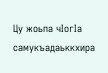Цу жоьпа чIогIа самукъадаьккхира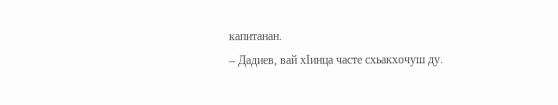капитанан.
– Дадиев, вай хIинца часте схьакхочуш ду.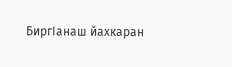БиргIанаш йахкаран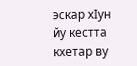эскар хIун йу кестта кхетар ву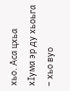хьо. Аса цхьа хIума эр ду хьоьга – хьо вуо